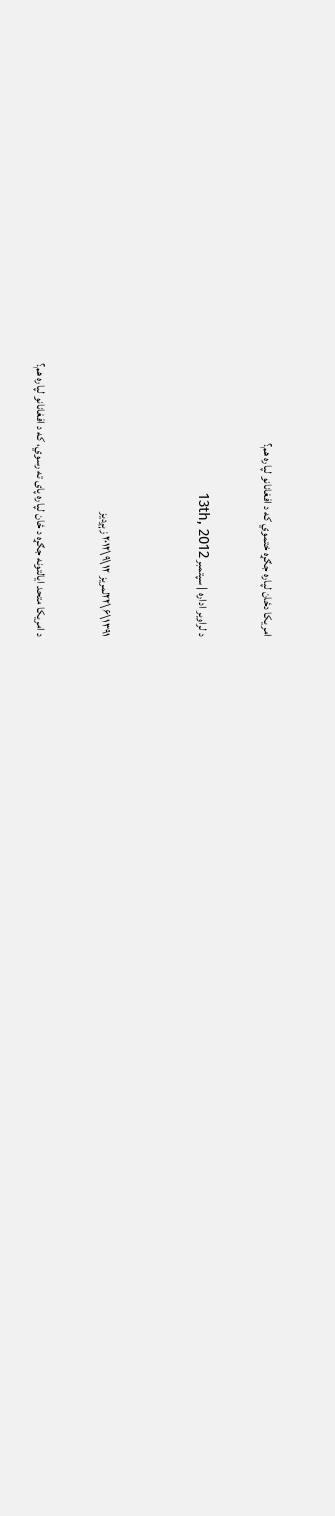امريکا دځان لپاره جګړه ختموي که د افغانانو لپاره هم؟

د لراوبر اداره | سپتمبر 13th, 2012


۱۳۹۱\۶\۲۲لمريز ۱۲\۹\۲۰۱۲ زېږديز

د امریکا متحد ایالتونه جګړه د ځان لپاره پای ته رسوي، که د افغانانو لپاره هم؟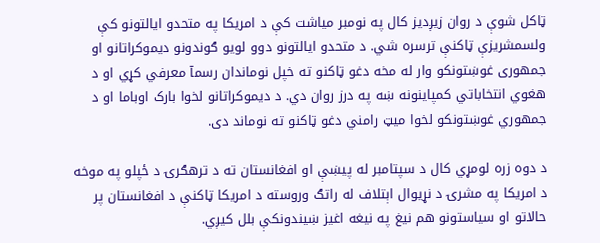ټاکل شوې د روان زیږدیز کال په نومبر میاشت کې د امریکا په متحدو ایالتونو کې ولسمشريزې ټاکنې ترسره شي. د متحدو ایالتونو دوو لویو ګوندونو دیموکراتانو او جمهوری غوښتونکو وار له مخه دغو ټاکنو ته خپل نوماندان رسمآ معرفي کړي او د هغوي انتخاباتي کمپاینونه ښه په درز روان دي. د دیموکراتانو لخوا بارک اوباما او د جمهوري غوښتونکو لخوا میټ رامني دغو ټاکنو ته نوماند دی.

د دوه زره لومړي کال د سپتامبر له پیښې او افغانستان ته د ترهګرۍ د ځپلو په موخه د امریکا په مشرۍ د نړیوال اېتلاف له راتګ وروسته د امریکا ټاکنې د افغانستان پر حالاتو او سیاستونو هم نیغ په نیغه اغیز ښیندونکې بلل کیږي.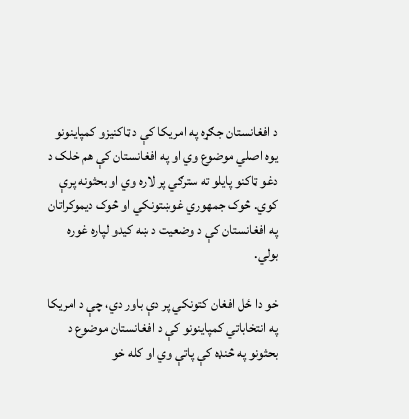د افغانستان جګړه په امریکا کې د ټاکنیزو کمپاینونو یوه اصلي موضوع وي او په افغانستان کې هم خلک د دغو ټاکنو پایلو ته سترګي پر لاره وي او بحثونه پرې کوي. څوک جمهوري غوښتونکي او څوک دیموکراتان په افغانستان کې د وضعیت د ښه کیدو لپاره غوره بولي.

خو دا ځل افغان کتونکي پر دې باور دي، چې د امریکا په انتخاباتي کمپاینونو کې د افغانستان موضوع د بحثونو په څنډه کې پاتې وي او کله خو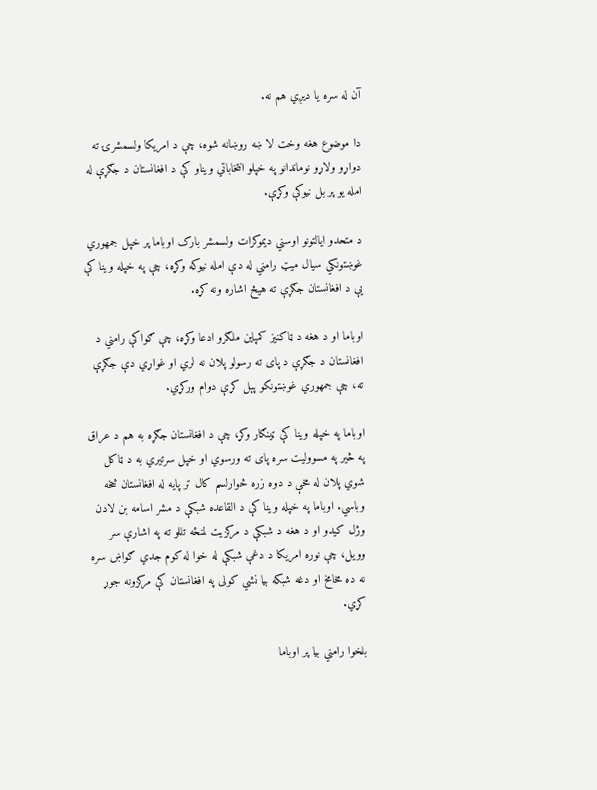آن له سره یا دیږي هم نه.

دا موضوع هغه وخت لا ښه روښانه شوه، چې د امریکا ولسمشرۍ ته دواړو ولاړو نوماندانو په خپلو انتخاباتي ویناو کې د افغانستان د جګړې له امله یو پر بل نیوکې وکړې.

د متحدو ایالتونو اوسني دیموکرات ولسمشر بارک اوباما پر خپل جمهوري غوښتونکي سیال میټ رامني له دې امله نیوکه وکړه، چې په خپله وینا کې یې د افغانستان جګړې ته هیڅ اشاره ونه کړه.

اوباما او د هغه د ټاکنیز کمپاین ملګرو ادعا وکړه، چې ګواکې رامني د افغانستان د جګړې د پای ته رسولو پلان نه لري او غواړي دې جګړې ته، چې جمهوري غوښتونکو پېل کړې دوام ورکړي.

اوباما په خپله وینا کې ټینګار وکړ، چې د افغانستان جګړه به هم د عراق په څیر په مسوولیت سره پای ته ورسوي او خپل سرتیري به د ټاکل شوي پلان له مخې د دوه زره څوارلسم کال تر پایه له افغانستان څخه وباسي. اوباما په خپله وینا کې د القاعده شبکې د مشر اسامه بن لادن وژل کیدو او د هغه د شبکې د مرکزیت لمنځه تللو ته په اشارې سر وویل، چې نوره امریکا د دغې شبکې له خوا له کوم جدي ګواښ سره نه ده مخامخ او دغه شبکه بیا نشي کولی په افغانستان کې مرکزونه جوړ کړي.

بلخوا رامني بیا پر اوباما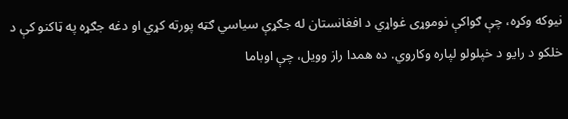نیوکه وکړه، چې ګواکې نوموړی غواړي د افغانستان له جګړې سیاسي ګټه پورته کړي او دغه جګړه په ټاکنو کې د خلکو د رایو د خپلولو لپاره وکاروي. ده همدا راز وویل، چې اوباما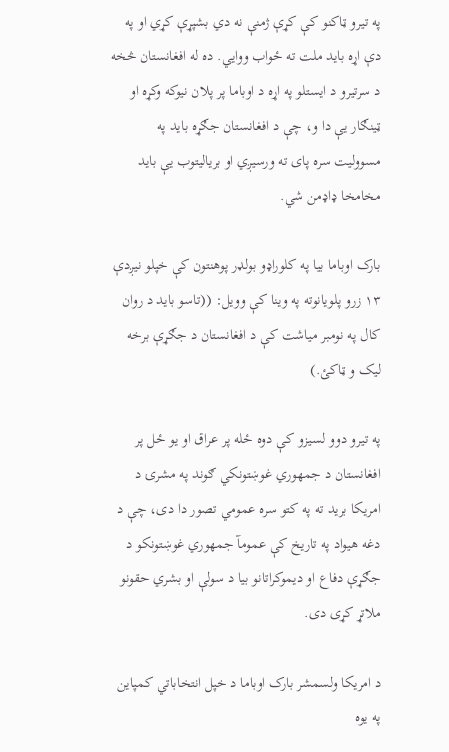په تیرو ټاکنو کې کړې ژمنې نه دي بشپړې کړي او په دې اړه باید ملت ته ځواب ووايي. ده له افغانستان څخه د سرتیرو د ایستلو په اړه د اوباما پر پلان نیوکه وکړه او ټینګار یې دا و، چې د افغانستان جګړه باید په مسوولیت سره پای ته ورسیږي او بریالیتوب یې باید مخامخا ډاډمن شي.

بارک اوباما بیا په کلوراډو بولډر پوهنتون کې خپلو نیږدې ۱۳ زرو پلویانوته په وینا کې وویل: ((تاسو باید د روان کال په نومبر میاشت کې د افغانستان د جګړې برخه لیک و ټاکئ.)

په تیرو دوو لسیزو کې دوه ځله پر عراق او یو ځل پر افغانستان د جمهوري غوښتونکي ګوند په مشرۍ د امریکا برید ته په کتو سره عمومي تصور دا دی، چې د دغه هیواد په تاریخ کې عمومآ جمهوري غوښتونکو د جګړې دفاع او دیموکراتانو بیا د سولې او بشري حقونو ملاتړ کړی دی.

د امریکا ولسمشر بارک اوباما د خپل انتخاباتي کمپاین په یوه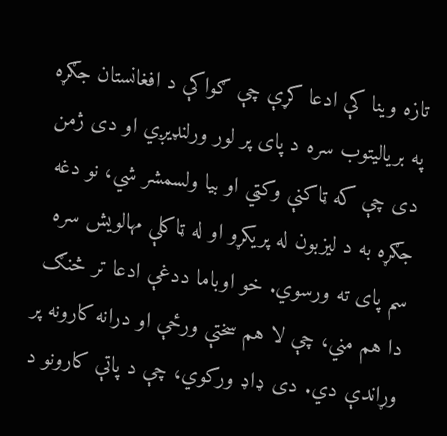تازه وینا کې ادعا کړې چې ګواکې د افغانستان جګړه په بریالیتوب سره د پای پر لور ورلنډیږي او دی ژمن دی چې که ټاکنې وکټي او بیا ولسمشر شي، نو دغه جګړه به د لیزبون له پریکړو او له ټاکلې مهالویش سره سم پای ته ورسوي. خو اوباما ددغې ادعا تر څنګ دا هم مني، چې لا هم سختې ورځې او درانه کارونه پر وړاندې دي. دی ډاډ ورکوي، چې د پاتې کارونو د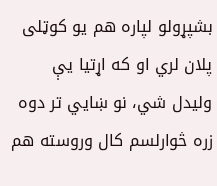بشپړولو لپاره هم یو کوټلی پلان لري او که اړتیا یې ولیدل شي، نو ښايي تر دوه زره څوارلسم کال وروسته هم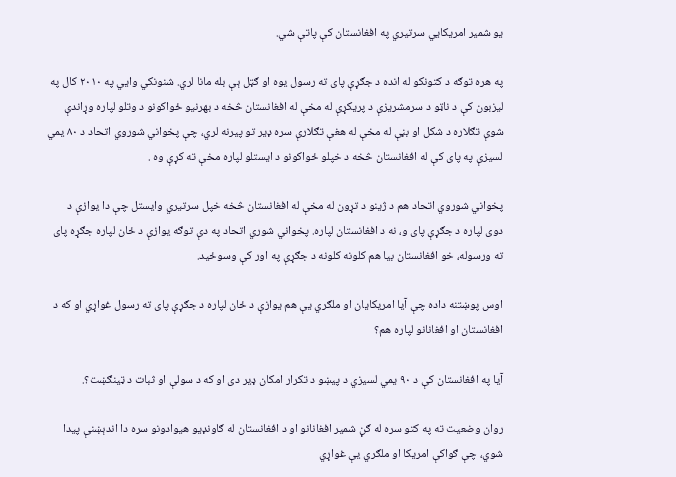یو شمیر امریکايي سرتیري په افغانستان کې پاتې شي.

په هره توګه د کتونکو له انده د جګړې پای ته رسول یوه او ګټل ېې بله مانا لري. شنونکي وايي په ۲۰۱۰ کال په لیزبون کې د ناټو د سرمشریزې د پریکړې له مخې له افغانستان څخه د بهرنیو ځواکونو د وتلو لپاره وړاندې شوې تګلاره د شکل او بڼې له مخې له هغې تګلارې سره ډیر تو پیرنه لري، چې پخواني شوروي اتحاد د ۸۰ یمي لسیزې په پای کې له افغانستان څخه د خپلو ځواکونو د ایستلو لپاره مخې ته کړې وه .

پخواني شوروي اتحاد هم د ژینو د تړون له مخې له افغانستان څخه خپل سرتیري وایستل چې دا یوازې د دوی لپاره د جګړې پای و، نه د افغانستان لپاره. پخواني شوري اتحاد په دې توګه یوازې د ځان لپاره جګړه پای ته ورسوله، خو افغانستان بیا هم کلونه کلونه د جګړې په اور کې وسوځيد.

اوس پوښتنه داده چې آیا امریکایان او ملګري یې هم یوازې د ځان لپاره د جګړې پای ته رسول غواړي او که د افغانستان او افغانانو لپاره هم؟

آیا په افغانستان کې د ۹۰ یمي لسیزي د پیښو د تکرار امکان ډیر دی او که د سولې او ثبات د ټینګښت؟.

روان وضعیت ته په کتو سره له ګڼ شمیر افغانانو او د افغانستان له ګاونډیو هیوادونو سره دا اندېښنې پیدا شوي، چې ګواکې امریکا او ملګري یې غواړي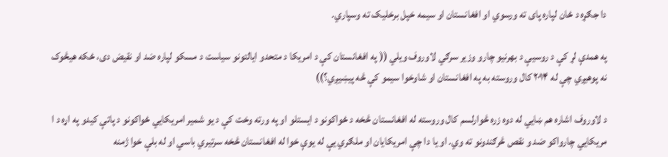دا جګړه د ځان لپاره پای ته ورسوي او افغانستان او سیمه خپل برخلیک ته وسپاري.

په همدې لړ کې د روسیې د بهرنیو چارو وزیر سرګي لاوروف ویلي (( په افغانستان کې د امریکا د متحدو ایالتونو سیاست د مسکو لپاره ضد او نقیض دی، ځکه هیڅوک نه پوهیږي چې له ۲۰۱۴ کال وروسته به په افغانستان او شاوخوا سیمو کې څه پیښیږي؟))

د لاوروف اشاره هم ښايي له دوه زره څوارلسم کال وروسته له افغانستان څخه د ځواکونو د ایستلو او په ورته وخت کې د یو شمیر امریکايي ځواکونو د پاتې کیدو په اړه د ا مریکايي چارواکو ضد و نقص څرګندونو ته وي. او یا دا چې امریکايان او ملګري یې له یوې خوا له افغانستان څخه سرتیري باسي او له بلې خوا ژمنه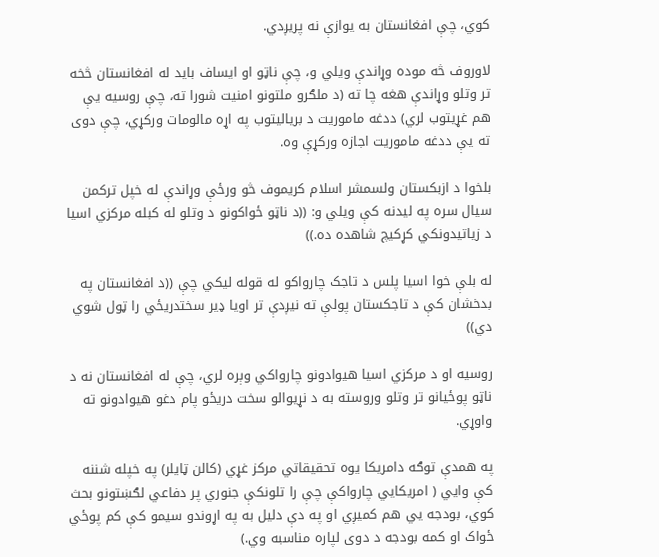کوي، چې افغانستان به یوازې نه پریږدي.

لاوروف څه موده وړاندې ویلي و، چې ناټو او ایساف باید له افغانستان څخه تر وتلو وړاندې هغه چا ته (د ملګرو ملتونو امنیت شورا ته، چې روسیه یې هم غړیتوب لري) ددغه ماموریت د بریالیتوب په اړه مالومات ورکړي، چې دوی ته یې ددغه ماموریت اجازه ورکړې وه.

بلخوا د ازبکستان ولسمشر اسلام کریموف څو ورځې وړاندې له خپل ترکمن سیال سره په لیدنه کې ویلي و: ((د ناټو ځواکونو د وتلو له کبله مرکزي اسیا د زیاتیدونکي کړکیچ شاهده ده.))

له بلې خوا اسیا پلس د تاجک چارواکو له قوله لیکي چې ((د افغانستان په بدخشان کې د تاجکستان پولې ته نیږدې تر اویا ډیر سختدریځي را ټول شوي دي))

روسیه او د مرکزي اسیا هیوادونو چارواکي وېره لري، چې له افغانستان نه د ناټو پوځیانو تر وتلو وروسته به د نړیوالو سخت دریځو پام دغو هیوادونو ته واوړي.

په همدې توګه دامریکا یوه تحقیقاتي مرکز غړي (کالن ټایلر) په خپله شننه کې وايي ( امریکايي چارواکې چې را تلونکې جنوري پر دفاعي لګښتونو بحث کوي، بودجه يي هم کمیږي او په دې دلیل به په اړوندو سیمو کې کم پوځي ځواک او کمه بودجه د دوی لپاره مناسبه وي.)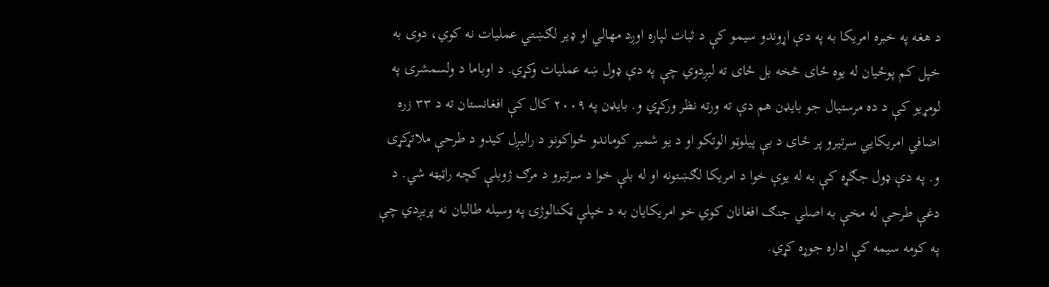د هغه په خبره امریکا به په دې اړوندو سیمو کې د ثبات لپاره اوږد مهالي او ډیر لګښتي عملیات نه کوي، دوی به خپل کم پوځیان له یوه ځای څخه بل ځای ته لیږدوي چې په دې ډول ښه عملیات وکړي. د اوباما د ولسمشرۍ په لومړیو کې د ده مرستیال جو بایډن هم دې ته ورته نظر ورکړي و. بایډن په ۲۰۰۹ کال کې افغانستان ته د ۳۳ زره اضافي امریکايي سرتیرو پر ځای د بې پیلوټو الوتکو او د یو شمیر کوماندو ځواکونو د رالیږل کیدو د طرحې ملاتړکړی و. په دې ډول جګړه کې به له یوې خوا د امریکا لګښتونه او له بلې خوا د سرتیرو د مرګ ژوبلې کچه راټیټه شي. د دغې طرحې له مخې به اصلي جنګ افغانان کوي خو امریکایان به د خپلې ټکنالوژۍ په وسیله طالبان نه پریږدي چې په کومه سیمه کې اداره جوړه کړي.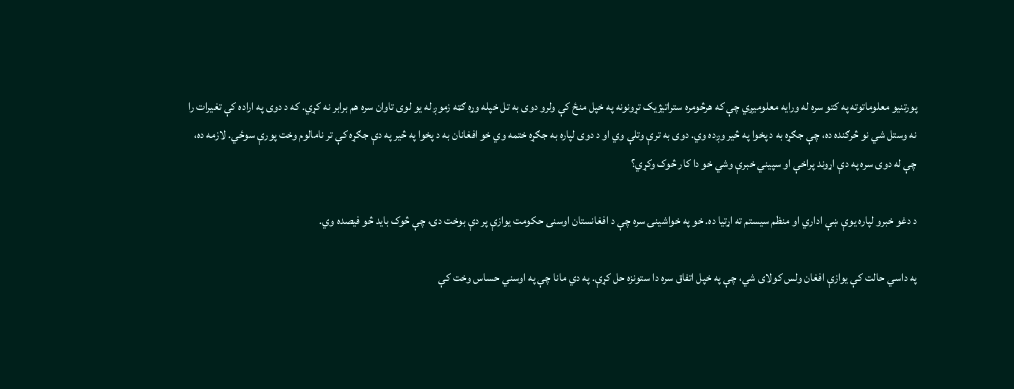پورتنیو معلوماتوته په کتو سره له ورایه معلومیږي چې که هرڅومره ستراتیژیک تړونونه په خپل منځ کې ولرو دوی به تل خپله وړه ګټه زموږ له یو لوی تاوان سره هم برابر نه کړي. که د دوی په اراده کې تغیرات را نه وستل شي نو څرګنده ده، چې جګړه به د پخوا په څیر وږده وي. دوی به ترې وتلې وي او د دوی لپاره به جګړه ختمه وي خو افغانان به د پخوا په څیر په دې جګړه کې تر نامالوم وخت پورې سوځي. لازمه ده، چې له دوی سره په دې اړوند پراخې او سپیني خبرې وشي خو دا کار څوک وکړي؟

د دغو خبرو لپاره یوې ښې اداري او منظم سیستم ته اړتیا ده. خو په خواشینۍ سره چې د افغانستان اوسنی حکومت یوازې پر دې بوخت دی، چې څوک باید څو فیصده وي.

په داسي حالت کې یوازې افغان ولس کولای شي، چې په خپل اتفاق سره دا ستونزه حل کړې. په دي مانا چې په اوسني حساس وخت کې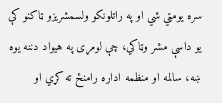سره یومټي شي او په راتلونکو ولسمشریزو ټاکنو کې یو داسې مشر وټاکي، چې لومړی په هیواد دننه یوه ښه، سالمه او منظمه اداره رامنځ ته کړي او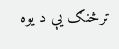ترڅنګ یې د یوه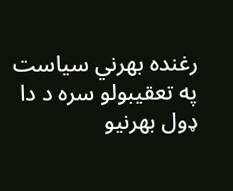رغنده بهرني سیاست په تعقیبولو سره د دا ډول بهرنیو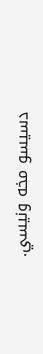دسیسو مخه ونیسي.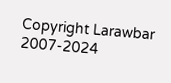Copyright Larawbar 2007-2024